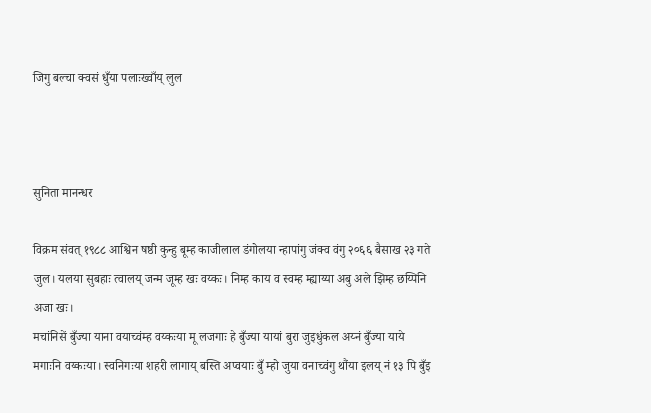जिगु बल्चा क्वसं धुँया पलाःख्वाँय् लुल



सुनिता मानन्धर

विक्रम संवत् १९८८ आश्विन षष्ठी कुन्हु बूम्ह काजीलाल डंगोलया न्हापांगु जंक्व वंगु २०६६ बैसाख २३ गते जुल। यलया सुबहाः त्वालय् जन्म जूम्ह खः वय्कः। निम्ह काय व स्वम्ह म्ह्याय्या अबु अले झिम्ह छय्पिनि अजा खः।
मचांनिसें बुँज्या याना वयाच्वंम्ह वय्कःया मू लजगाः हे बुँज्या यायां बुरा जुइधुंकल अय्नं बुँज्या याये मगाःनि वय्कःया। स्वनिगःया शहरी लागाय् बस्ति अप्वयाः बुँ म्हो जुया वनाच्वंगु थौंया इलय् नं १३ पि बुँइ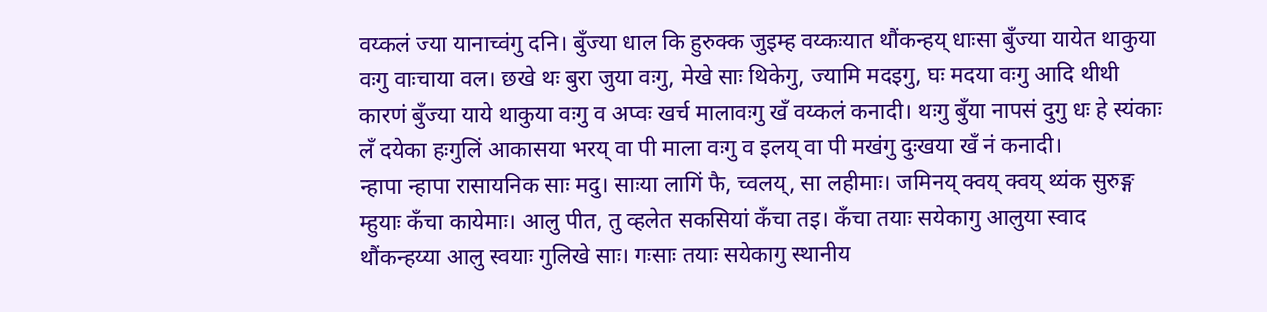वय्कलं ज्या यानाच्वंगु दनि। बुँज्या धाल कि हुरुक्क जुइम्ह वय्कःयात थौंकन्हय् धाःसा बुँज्या यायेत थाकुया वःगु वाःचाया वल। छखे थः बुरा जुया वःगु, मेखे साः थिकेगु, ज्यामि मदइगु, घः मदया वःगु आदि थीथी कारणं बुँज्या याये थाकुया वःगु व अप्वः खर्च मालावःगु खँ वय्कलं कनादी। थःगु बुँया नापसं दुगु धः हे स्यंकाः लँ दयेका हःगुलिं आकासया भरय् वा पी माला वःगु व इलय् वा पी मखंगु दुःखया खँ नं कनादी।
न्हापा न्हापा रासायनिक साः मदु। साःया लागिं फै, च्वलय्, सा लहीमाः। जमिनय् क्वय् क्वय् थ्यंक सुरुङ्ग म्हुयाः कँचा कायेमाः। आलु पीत, तु व्हलेत सकसियां कँचा तइ। कँचा तयाः सयेकागु आलुया स्वाद थौंकन्हय्या आलु स्वयाः गुलिखे साः। गःसाः तयाः सयेकागु स्थानीय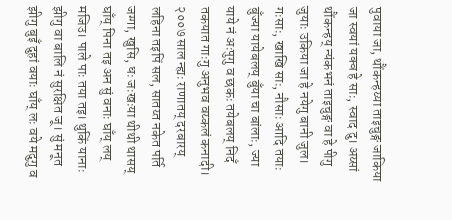पुवाया जा, थौंकन्हय्या ताइचुङ्ग जाकिया जा स्वयां यक्व हे साः, स्वाद दु। अय्सां थौंकन्हय् न्यंकभनं ताइचुङ्ग वा हे पीगु जुयाः उकिया जा हे नयेगु बानी जुल। गःसाः, खाखि साः, नौसाः आदि तयाः बुँज्या यायेबलय् बुँया चा बांलाः, ज्या याये नं अःपुगु व छकः तयेबलय् निदँ तकयात गाःगु अनुभव वय्कलं कनादी। २००७ साल न्ह्यः राणातय् दरबारय् लहिना तइपिं सल, सातय्त नकेत पर्ति जग्गा, खुसि, धः जःखःया थीथी थासय् घाँय् पिना तइ अन सुं वनाः घाँय् लय् मजिउ। पाले पाः तया तइ। थुकिं यानाः झीगु वा बालि नं सुरक्षित जू। सुं मनूत झीगु बुइँ दुहां वयाः घाँय् लः वये मदुगु व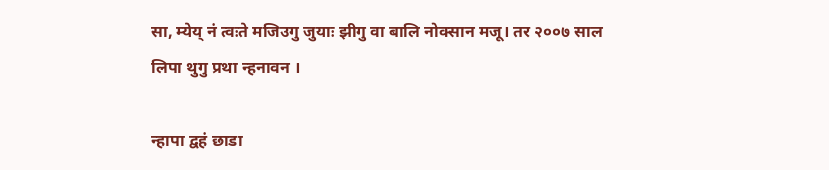सा, म्येय् नं त्वःते मजिउगु जुयाः झीगु वा बालि नोक्सान मजू। तर २००७ साल लिपा थुगु प्रथा न्हनावन ।

न्हापा द्वहं छाडा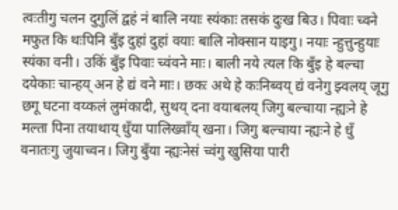त्वःतीगु चलन दुगुलिं द्वहं नं बालि नयाः स्यंकाः तसकं दुःख बिउ। पिवाः च्वने मफुत कि थःपिनि बुँइ दुहां दुहां वयाः बालि नोक्सान याइगु। नयाः न्हुत्तुन्हुयाः स्यंका वनी। उकिं बुँइ पिवाः च्वंवने माः। बाली नये त्यल कि बुँइ हे बल्चा दयेकाः चान्हय् अन हे द्यं वने माः। छकः अथे हे कःनिब्वय् द्यं वनेगु झ्वलय् जूगु छगू घटना वय्कलं लुमंकादी, सुथय् दना वयाबलय् जिगु बल्चाया न्ह्यःने हे मल्ता पिना तयाथाय् धुँया पालिख्वाँय् खना। जिगु बल्चाया न्ह्यःने हे धुँ वनातःगु जुयाच्वन। जिगु बुँया न्ह्यःनेसं च्वंगु खुसिया पारी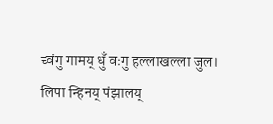च्वंगु गामय् धुँ वःगु हल्लाखल्ला जुल। लिपा न्हिनय् पंझालय्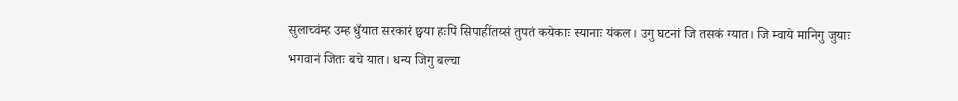सुलाच्वंम्ह उम्ह धुँयात सरकारं छ्वया हःपिं सिपाहींतय्सं तुपतं कयेकाः स्यानाः यंकल। उगु घटनां जि तसकं ग्यात। जि म्वाये मानिगु जुयाः भगवानं जितः बचे यात। धन्य जिगु बल्चा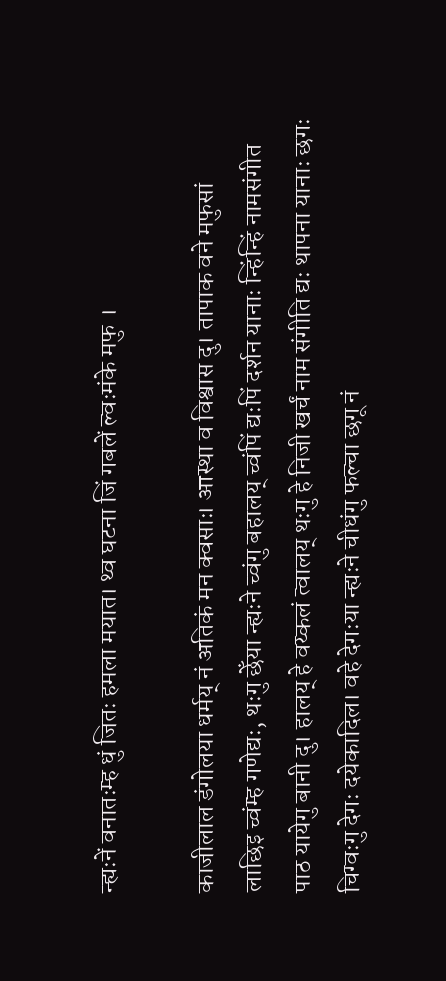न्ह्यःनें वनातःम्ह धुं जितः हमला मयात। थ्व घटना जिं गबलें ल्वःमंके मफु ।

काजीलाल डंगोलया धर्मय् नं अतिकं मन क्वसाः। आस्था व विश्वास दु। तापाक वने मफुसां लाछिइ च्वंम्ह गणेद्यः, थःगु छेँया न्ह्यःने च्वंगु बहालय् च्वंपिं द्यःपिं दर्शन यानाः न्हिंन्हिं नामसंगीत पाठ यायेगु बानी दु। हालय् हे वय्कलं त्वालय् थःगु हे निजी खर्चं नाम संगीति द्यः थापना यानाः छगः चिग्वःगु देगः दयेकादिल। वहे देगःया न्ह्यःने चीधंगु फल्चा छगू नं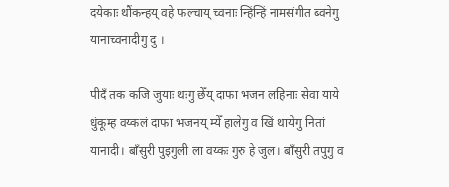दयेकाः थौंकन्हय् वहे फल्चाय् च्वनाः न्हिंन्हिं नामसंगीत ब्वनेगु यानाच्वनादीगु दु ।

पीदँ तक कजि जुयाः थःगु छेँय् दाफा भजन लहिनाः सेवा याये धुंकूम्ह वय्कलं दाफा भजनय् म्येँ हालेगु व खिं थायेगु नितां यानादी। बाँसुरी पुइगुली ला वय्कः गुरु हे जुल। बाँसुरी तपुगु व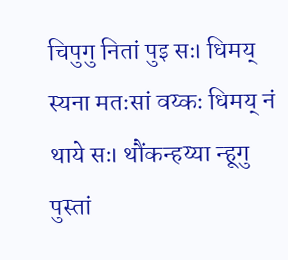चिपुगु नितां पुइ सः। धिमय् स्यना मतःसां वय्कः धिमय् नं थाये सः। थौंकन्हय्या न्हूगु पुस्तां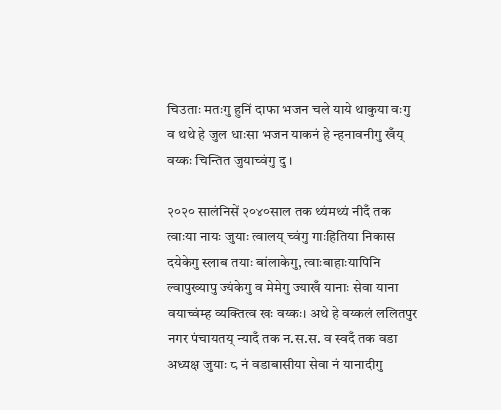चिउताः मतःगु हुनिं दाफा भजन चले याये थाकुया वःगु व थथे हे जुल धाःसा भजन याकनं हे न्हनावनीगु खँय् वय्कः चिन्तित जुयाच्वंगु दु ।

२०२० सालंनिसें २०४०साल तक थ्यंमथ्यं नीदँ तक त्वाःया नायः जुयाः त्वालय् च्वंगु गाःहितिया निकास दयेकेगु स्लाब तयाः बांलाकेगु, त्वाःबाहाःयापिनि ल्वापुख्यापु ज्यंकेगु व मेमेगु ज्याखँ यानाः सेवा याना वयाच्वंम्ह व्यक्तित्व खः वय्कः। अथे हे वय्कलं ललितपुर नगर पंचायतय् न्यादँ तक न.स.स. व स्वदँ तक वडा अध्यक्ष जुयाः ८ नं वडाबासीया सेवा नं यानादीगु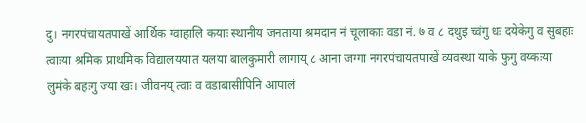दु। नगरपंचायतपाखें आर्थिक ग्वाहालि कयाः स्थानीय जनताया श्रमदान नं चूलाकाः वडा नं. ७ व ८ दथुइ च्वंगु धः दयेकेगु व सुबहाः त्वाःया श्रमिक प्राथमिक विद्यालययात यलया बालकुमारी लागाय् ८ आना जग्गा नगरपंचायतपाखें व्यवस्था याके फुगु वय्कःया लुमंके बहःगु ज्या खः। जीवनय् त्वाः व वडाबासीपिनि आपालं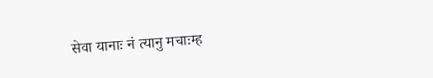सेवा यानाः नं त्यानु मचाःम्ह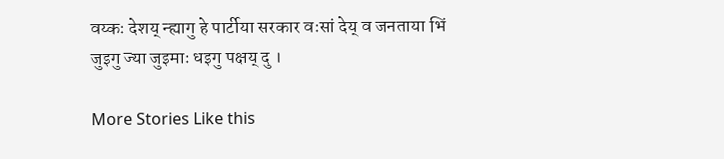वय्कः देशय् न्ह्यागु हे पार्टीया सरकार वःसां देय् व जनताया भिं जुइगु ज्या जुइमाः धइगु पक्षय् दु ।

More Stories Like this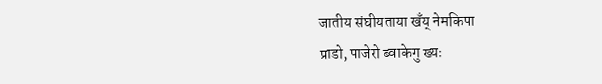जातीय संघीयताया खँय् नेमकिपा
प्राडो, पाजेरो ब्वाकेगु ख्यः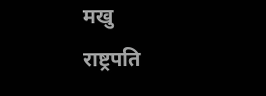मखु
राष्ट्रपति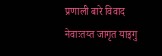प्रणाली बारे विवाद
नेवाःतय्त जागृत याइगु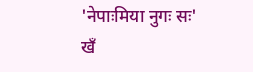'नेपाःमिया नुगः सः'
खँ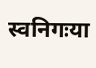स्वनिगःया